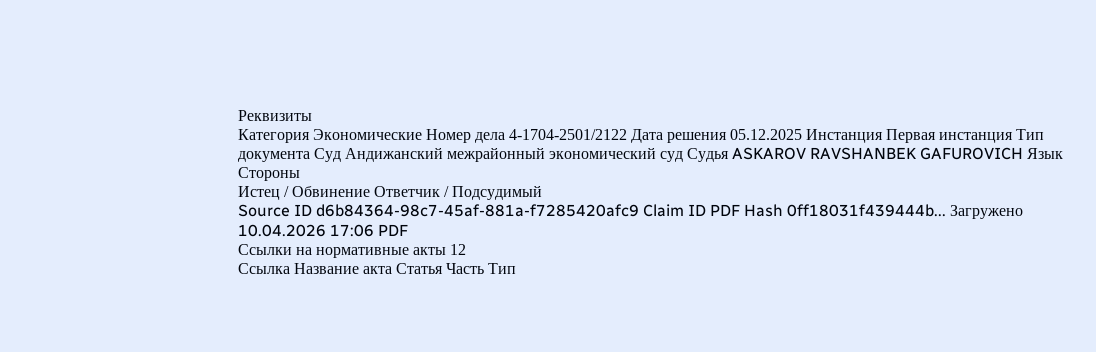Реквизиты
Категория Экономические Номер дела 4-1704-2501/2122 Дата решения 05.12.2025 Инстанция Первая инстанция Тип документа Суд Андижанский межрайонный экономический суд Судья ASKAROV RAVSHANBEK GAFUROVICH Язык
Стороны
Истец / Обвинение Ответчик / Подсудимый
Source ID d6b84364-98c7-45af-881a-f7285420afc9 Claim ID PDF Hash 0ff18031f439444b... Загружено 10.04.2026 17:06 PDF
Ссылки на нормативные акты 12
Ссылка Название акта Статья Часть Тип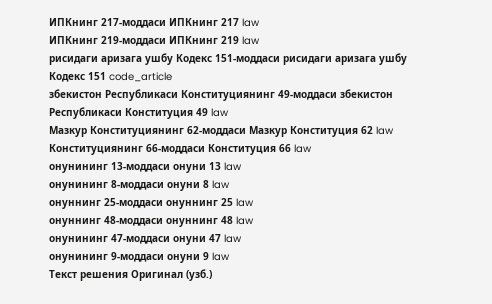ИПКнинг 217-моддаси ИПКнинг 217 law
ИПКнинг 219-моддаси ИПКнинг 219 law
рисидаги аризага ушбу Кодекс 151-моддаси рисидаги аризага ушбу Кодекс 151 code_article
збекистон Республикаси Конституциянинг 49-моддаси збекистон Республикаси Конституция 49 law
Мазкур Конституциянинг 62-моддаси Мазкур Конституция 62 law
Конституциянинг 66-моддаси Конституция 66 law
онунининг 13-моддаси онуни 13 law
онунининг 8-моддаси онуни 8 law
онуннинг 25-моддаси онуннинг 25 law
онуннинг 48-моддаси онуннинг 48 law
онунининг 47-моддаси онуни 47 law
онунининг 9-моддаси онуни 9 law
Текст решения Оригинал (узб.)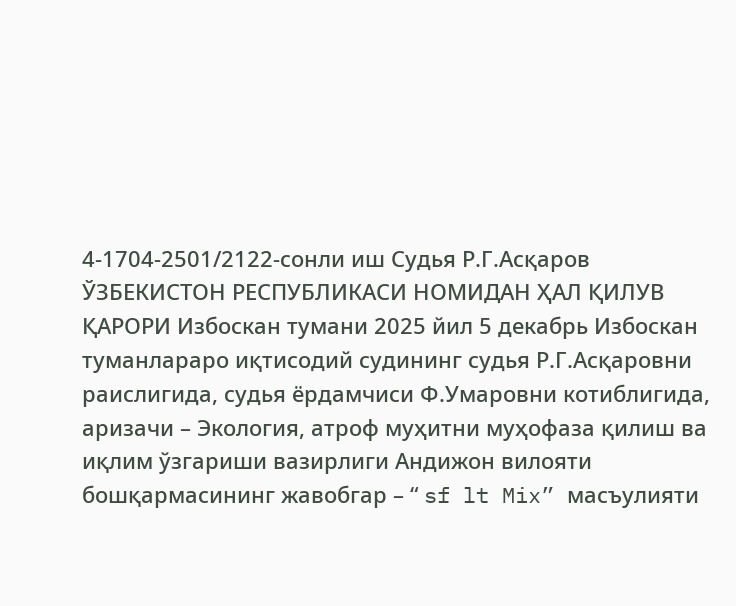4-1704-2501/2122-сонли иш Судья Р.Г.Асқаров ЎЗБЕКИСТОН РЕСПУБЛИКАСИ НОМИДАН ҲАЛ ҚИЛУВ ҚАРОРИ Избоскан тумани 2025 йил 5 декабрь Избоскан туманлараро иқтисодий судининг судья Р.Г.Асқаровни раислигида, судья ёрдамчиси Ф.Умаровни котиблигида, аризачи – Экология, атроф муҳитни муҳофаза қилиш ва иқлим ўзгариши вазирлиги Андижон вилояти бошқармасининг жавобгар – “ sf lt Mix” масъулияти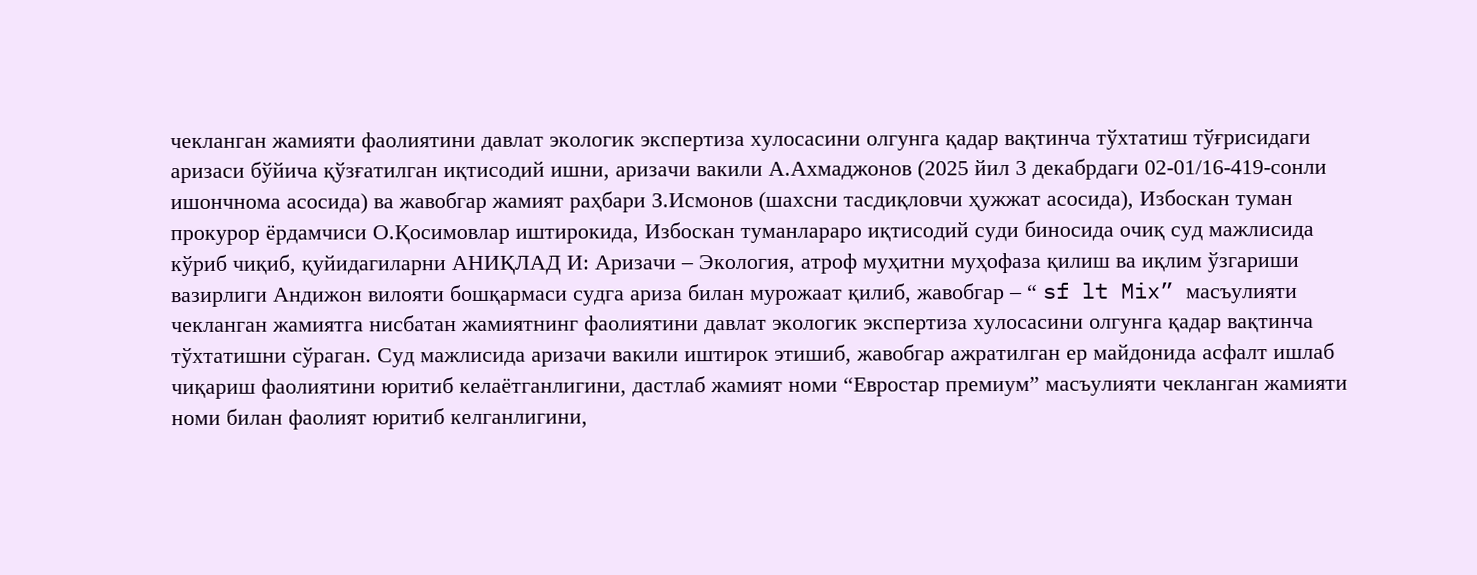чекланган жамияти фаолиятини давлат экологик экспертиза хулосасини олгунга қадар вақтинча тўхтатиш тўғрисидаги аризаси бўйича қўзғатилган иқтисодий ишни, аризачи вакили А.Ахмаджонов (2025 йил 3 декабрдаги 02-01/16-419-сонли ишончнома асосида) ва жавобгар жамият раҳбари З.Исмонов (шахсни тасдиқловчи ҳужжат асосида), Избоскан туман прокурор ёрдамчиси О.Қосимовлар иштирокида, Избоскан туманлараро иқтисодий суди биносида очиқ суд мажлисида кўриб чиқиб, қуйидагиларни АНИҚЛАД И: Аризачи – Экология, атроф муҳитни муҳофаза қилиш ва иқлим ўзгариши вазирлиги Андижон вилояти бошқармаси судга ариза билан мурожаат қилиб, жавобгар – “ sf lt Mix” масъулияти чекланган жамиятга нисбатан жамиятнинг фаолиятини давлат экологик экспертиза хулосасини олгунга қадар вақтинча тўхтатишни сўраган. Суд мажлисида аризачи вакили иштирок этишиб, жавобгар ажратилган ер майдонида асфалт ишлаб чиқариш фаолиятини юритиб келаётганлигини, дастлаб жамият номи “Евростар премиум” масъулияти чекланган жамияти номи билан фаолият юритиб келганлигини,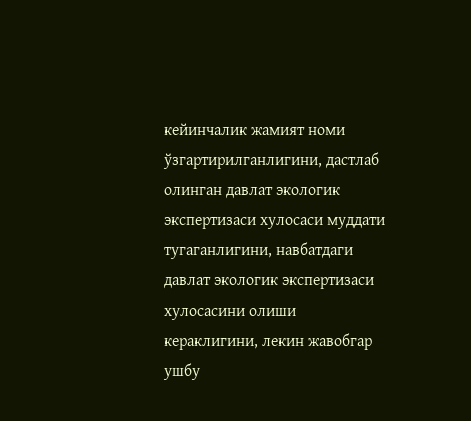кейинчалик жамият номи ўзгартирилганлигини, дастлаб олинган давлат экологик экспертизаси хулосаси муддати тугаганлигини, навбатдаги давлат экологик экспертизаси хулосасини олиши кераклигини, лекин жавобгар ушбу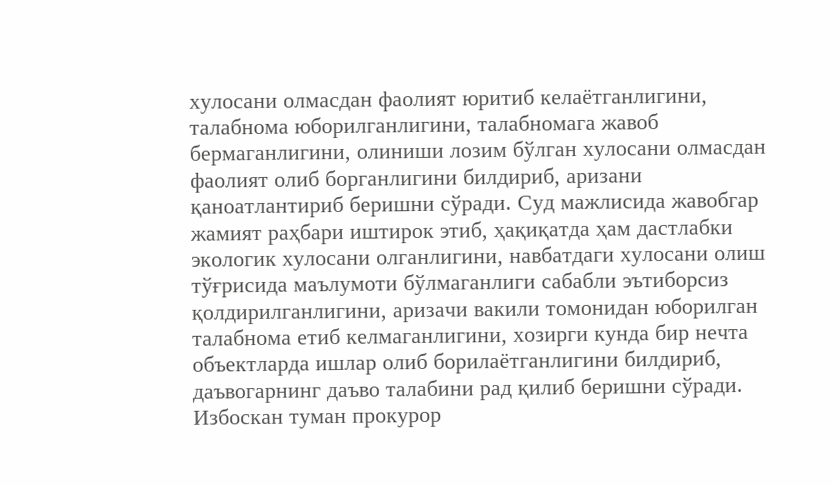хулосани олмасдан фаолият юритиб келаётганлигини, талабнома юборилганлигини, талабномага жавоб бермаганлигини, олиниши лозим бўлган хулосани олмасдан фаолият олиб борганлигини билдириб, аризани қаноатлантириб беришни сўради. Суд мажлисида жавобгар жамият раҳбари иштирок этиб, ҳақиқатда ҳам дастлабки экологик хулосани олганлигини, навбатдаги хулосани олиш тўғрисида маълумоти бўлмаганлиги сабабли эътиборсиз қолдирилганлигини, аризачи вакили томонидан юборилган талабнома етиб келмаганлигини, хозирги кунда бир нечта объектларда ишлар олиб борилаётганлигини билдириб, даъвогарнинг даъво талабини рад қилиб беришни сўради. Избоскан туман прокурор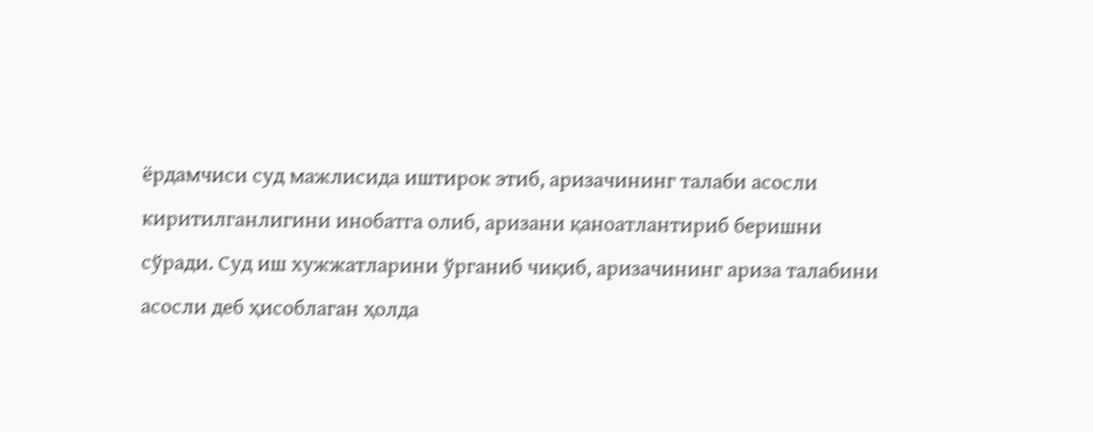ёрдамчиси суд мажлисида иштирок этиб, аризачининг талаби асосли киритилганлигини инобатга олиб, аризани қаноатлантириб беришни сўради. Суд иш хужжатларини ўрганиб чиқиб, аризачининг ариза талабини асосли деб ҳисоблаган ҳолда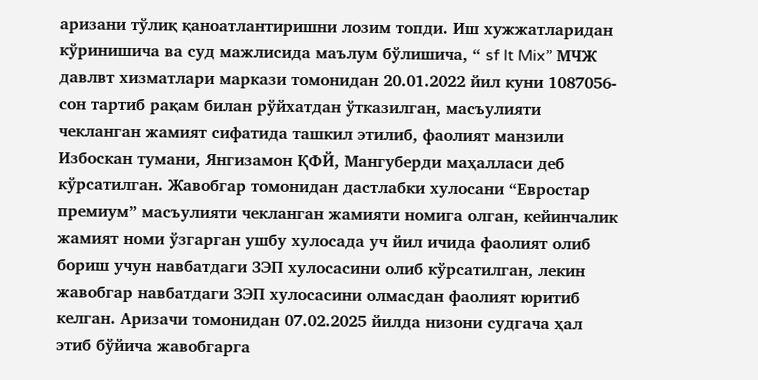аризани тўлиқ қаноатлантиришни лозим топди. Иш хужжатларидан кўринишича ва суд мажлисида маълум бўлишича, “ sf lt Mix” МЧЖ давлвт хизматлари маркази томонидан 20.01.2022 йил куни 1087056-сон тартиб рақам билан рўйхатдан ўтказилган, масъулияти чекланган жамият сифатида ташкил этилиб, фаолият манзили Избоскан тумани, Янгизамон ҚФЙ, Мангуберди маҳалласи деб кўрсатилган. Жавобгар томонидан дастлабки хулосани “Евростар премиум” масъулияти чекланган жамияти номига олган, кейинчалик жамият номи ўзгарган ушбу хулосада уч йил ичида фаолият олиб бориш учун навбатдаги ЗЭП хулосасини олиб кўрсатилган, лекин жавобгар навбатдаги ЗЭП хулосасини олмасдан фаолият юритиб келган. Аризачи томонидан 07.02.2025 йилда низони судгача ҳал этиб бўйича жавобгарга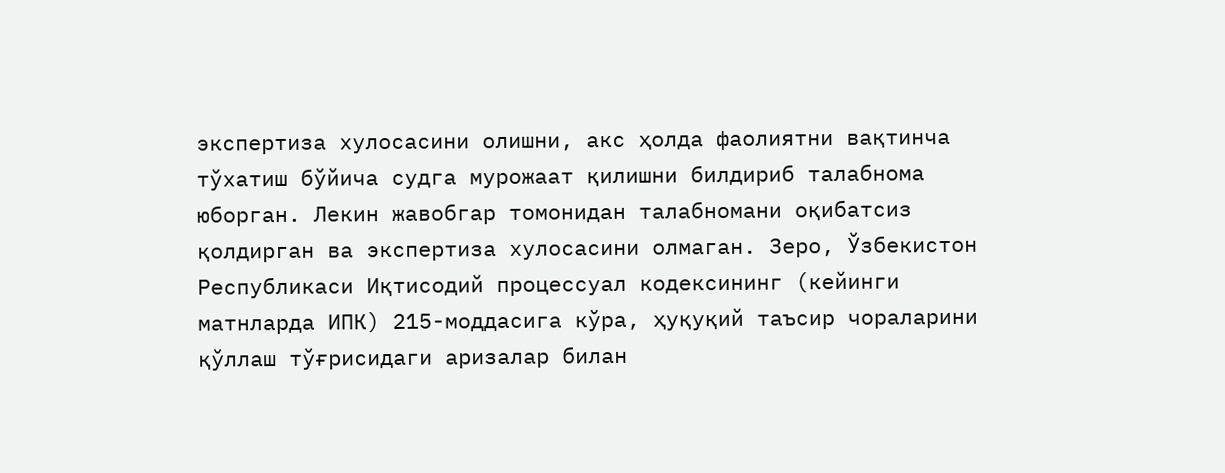экспертиза хулосасини олишни, акс ҳолда фаолиятни вақтинча тўхатиш бўйича судга мурожаат қилишни билдириб талабнома юборган. Лекин жавобгар томонидан талабномани оқибатсиз қолдирган ва экспертиза хулосасини олмаган. Зеро, Ўзбекистон Республикаси Иқтисодий процессуал кодексининг (кейинги матнларда ИПК) 215-моддасига кўра, ҳуқуқий таъсир чораларини қўллаш тўғрисидаги аризалар билан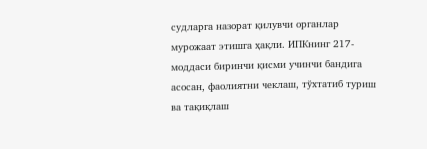судларга назорат қилувчи органлар мурожаат этишга ҳақли. ИПКнинг 217-моддаси биринчи қисми учинчи бандига асосан, фаолиятни чеклаш, тўхтатиб туриш ва тақиқлаш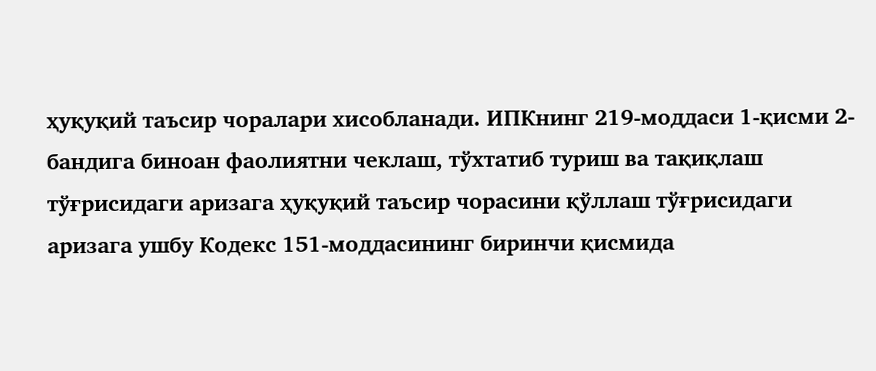ҳуқуқий таъсир чоралари хисобланади. ИПКнинг 219-моддаси 1-қисми 2-бандига биноан фаолиятни чеклаш, тўхтатиб туриш ва тақиқлаш тўғрисидаги аризага ҳуқуқий таъсир чорасини қўллаш тўғрисидаги аризага ушбу Кодекс 151-моддасининг биринчи қисмида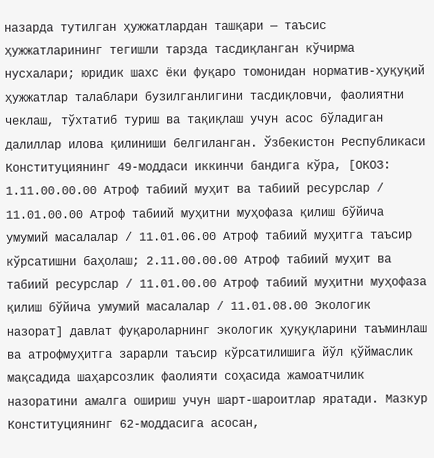назарда тутилган ҳужжатлардан ташқари — таъсис ҳужжатларининг тегишли тарзда тасдиқланган кўчирма нусхалари; юридик шахс ёки фуқаро томонидан норматив-ҳуқуқий ҳужжатлар талаблари бузилганлигини тасдиқловчи, фаолиятни чеклаш, тўхтатиб туриш ва тақиқлаш учун асос бўладиган далиллар илова қилиниши белгиланган. Ўзбекистон Республикаси Конституциянинг 49-моддаси иккинчи бандига кўра, [ОКОЗ: 1.11.00.00.00 Атроф табиий муҳит ва табиий ресурслар / 11.01.00.00 Атроф табиий муҳитни муҳофаза қилиш бўйича умумий масалалар / 11.01.06.00 Атроф табиий муҳитга таъсир кўрсатишни баҳолаш; 2.11.00.00.00 Атроф табиий муҳит ва табиий ресурслар / 11.01.00.00 Атроф табиий муҳитни муҳофаза қилиш бўйича умумий масалалар / 11.01.08.00 Экологик назорат] давлат фуқароларнинг экологик ҳуқуқларини таъминлаш ва атрофмуҳитга зарарли таъсир кўрсатилишига йўл қўймаслик мақсадида шаҳарсозлик фаолияти соҳасида жамоатчилик назоратини амалга ошириш учун шарт-шароитлар яратади. Мазкур Конституциянинг 62-моддасига асосан,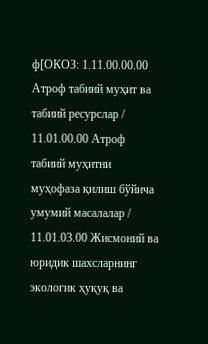ф[ОКОЗ: 1.11.00.00.00 Атроф табиий муҳит ва табиий ресурслар / 11.01.00.00 Атроф табиий муҳитни муҳофаза қилиш бўйича умумий масалалар / 11.01.03.00 Жисмоний ва юридик шахсларнинг экологик ҳуқуқ ва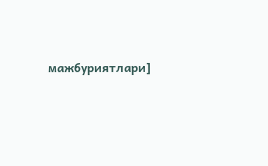мажбуриятлари]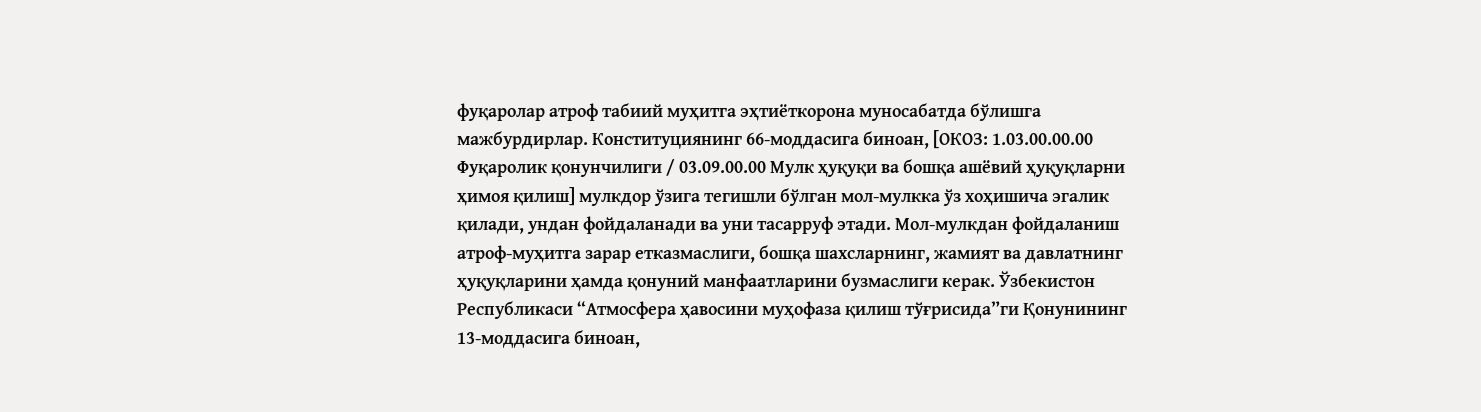фуқаролар атроф табиий муҳитга эҳтиёткорона муносабатда бўлишга мажбурдирлар. Конституциянинг 66-моддасига биноан, [ОКОЗ: 1.03.00.00.00 Фуқаролик қонунчилиги / 03.09.00.00 Мулк ҳуқуқи ва бошқа ашёвий ҳуқуқларни ҳимоя қилиш] мулкдор ўзига тегишли бўлган мол-мулкка ўз хоҳишича эгалик қилади, ундан фойдаланади ва уни тасарруф этади. Мол-мулкдан фойдаланиш атроф-муҳитга зарар етказмаслиги, бошқа шахсларнинг, жамият ва давлатнинг ҳуқуқларини ҳамда қонуний манфаатларини бузмаслиги керак. Ўзбекистон Республикаси “Атмосфера ҳавосини муҳофаза қилиш тўғрисида”ги Қонунининг 13-моддасига биноан,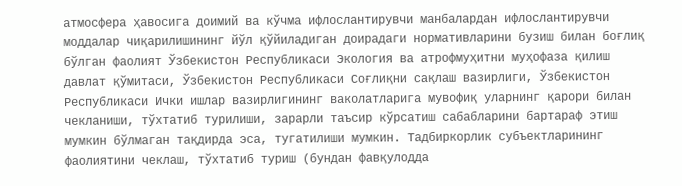атмосфера ҳавосига доимий ва кўчма ифлослантирувчи манбалардан ифлослантирувчи моддалар чиқарилишининг йўл қўйиладиган доирадаги нормативларини бузиш билан боғлиқ бўлган фаолият Ўзбекистон Республикаси Экология ва атрофмуҳитни муҳофаза қилиш давлат қўмитаси, Ўзбекистон Республикаси Соғлиқни сақлаш вазирлиги, Ўзбекистон Республикаси Ички ишлар вазирлигининг ваколатларига мувофиқ уларнинг қарори билан чекланиши, тўхтатиб турилиши, зарарли таъсир кўрсатиш сабабларини бартараф этиш мумкин бўлмаган тақдирда эса, тугатилиши мумкин. Тадбиркорлик субъектларининг фаолиятини чеклаш, тўхтатиб туриш (бундан фавқулодда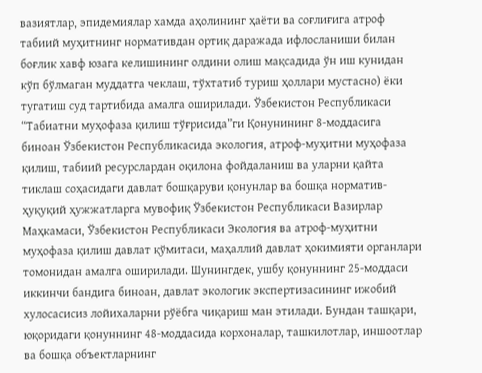вазиятлар, эпидемиялар хамда аҳолининг ҳаёти ва соғлиғига атроф табиий муҳитнинг нормативдан ортиқ даражада ифлосланиши билан боғлик хавф юзага келишининг олдини олиш мақсадида ўн иш кунидан кўп бўлмаган муддатга чеклаш, тўхтатиб туриш ҳоллари мустасно) ёки тугатиш суд тартибида амалга оширилади. Ўзбекистон Республикаси “Табиатни муҳофаза қилиш тўғрисида”ги Қонунининг 8-моддасига биноан Ўзбекистон Республикасида экология, атроф-муҳитни муҳофаза қилиш, табиий ресурслардан оқилона фойдаланиш ва уларни қайта тиклаш соҳасидаги давлат бошқаруви қонунлар ва бошқа норматив-ҳуқуқий ҳужжатларга мувофиқ Ўзбекистон Республикаси Вазирлар Маҳкамаси, Ўзбекистон Республикаси Экология ва атроф-муҳитни муҳофаза қилиш давлат қўмитаси, маҳаллий давлат ҳокимияти органлари томонидан амалга оширилади. Шунингдек, ушбу қонуннинг 25-моддаси иккинчи бандига биноан, давлат экологик экспертизасининг ижобий хулосасисиз лойихаларни рўёбга чиқариш ман этилади. Бундан ташқари, юқоридаги қонуннинг 48-моддасида корхоналар, ташкилотлар, иншоотлар ва бошқа объектларнинг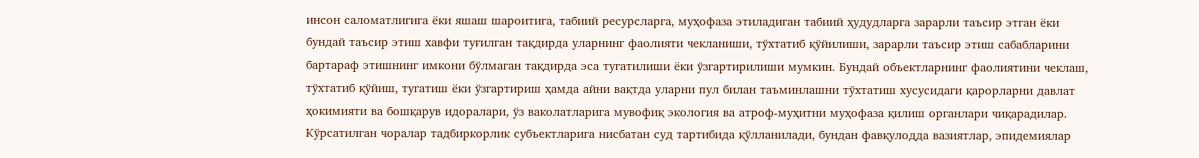инсон саломатлигига ёки яшаш шароитига, табиий ресурсларга, муҳофаза этиладиган табиий ҳудудларга зарарли таъсир этган ёки бундай таъсир этиш хавфи туғилган тақдирда уларнинг фаолияти чекланиши, тўхтатиб қўйилиши, зарарли таъсир этиш сабабларини бартараф этишнинг имкони бўлмаган тақдирда эса тугатилиши ёки ўзгартирилиши мумкин. Бундай объектларнинг фаолиятини чеклаш, тўхтатиб қўйиш, тугатиш ёки ўзгартириш ҳамда айни вақтда уларни пул билан таъминлашни тўхтатиш хусусидаги қарорларни давлат ҳокимияти ва бошқарув идоралари, ўз ваколатларига мувофиқ экология ва атроф-муҳитни муҳофаза қилиш органлари чиқарадилар. Кўрсатилган чоралар тадбиркорлик субъектларига нисбатан суд тартибида қўлланилади, бундан фавқулодда вазиятлар, эпидемиялар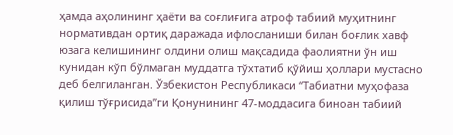ҳамда аҳолининг ҳаёти ва соғлиғига атроф табиий муҳитнинг нормативдан ортиқ даражада ифлосланиши билан боғлик хавф юзага келишининг олдини олиш мақсадида фаолиятни ўн иш кунидан кўп бўлмаган муддатга тўхтатиб қўйиш ҳоллари мустасно деб белгиланган. Ўзбекистон Республикаси “Табиатни муҳофаза қилиш тўғрисида”ги Қонунининг 47-моддасига биноан табиий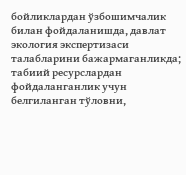бойликлардан ўзбошимчалик билан фойдаланишда, давлат экология экспертизаси талабларини бажармаганликда; табиий ресурслардан фойдаланганлик учун белгиланган тўловни,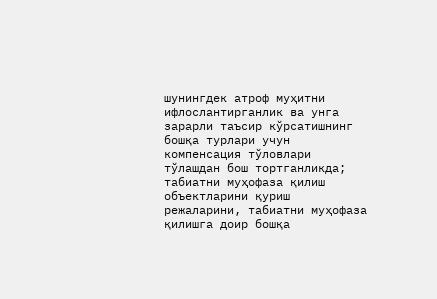шунингдек атроф муҳитни ифлослантирганлик ва унга зарарли таъсир кўрсатишнинг бошқа турлари учун компенсация тўловлари тўлашдан бош тортганликда; табиатни муҳофаза қилиш объектларини қуриш режаларини, табиатни муҳофаза қилишга доир бошқа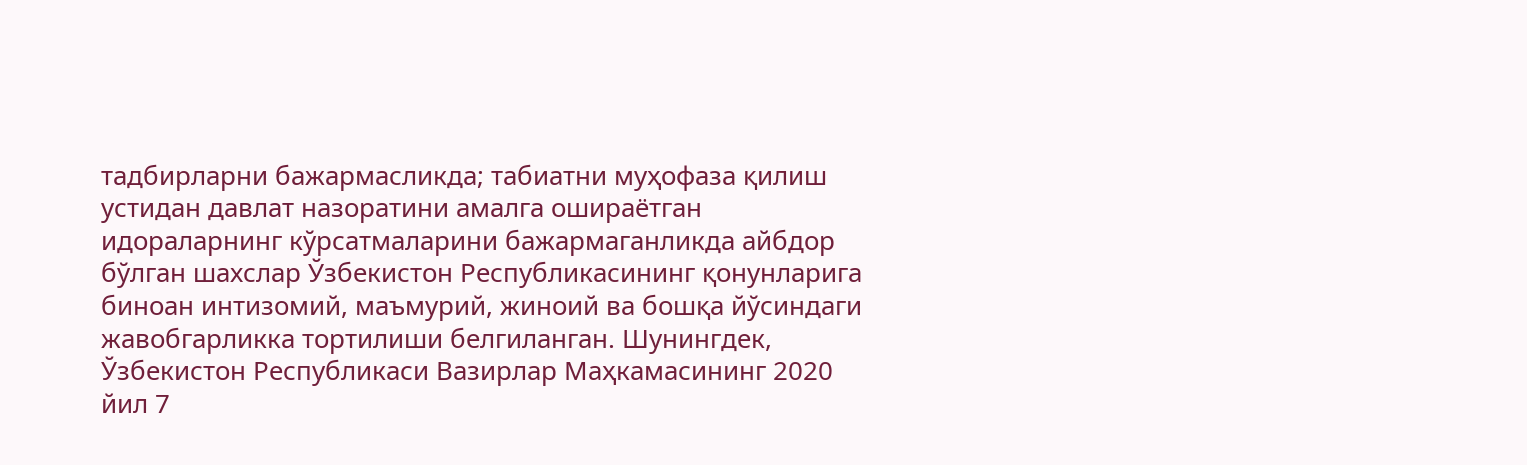тадбирларни бажармасликда; табиатни муҳофаза қилиш устидан давлат назоратини амалга ошираётган идораларнинг кўрсатмаларини бажармаганликда айбдор бўлган шахслар Ўзбекистон Республикасининг қонунларига биноан интизомий, маъмурий, жиноий ва бошқа йўсиндаги жавобгарликка тортилиши белгиланган. Шунингдек, Ўзбекистон Республикаси Вазирлар Маҳкамасининг 2020 йил 7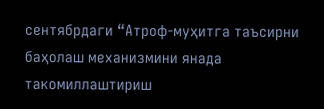сентябрдаги “Атроф-муҳитга таъсирни баҳолаш механизмини янада такомиллаштириш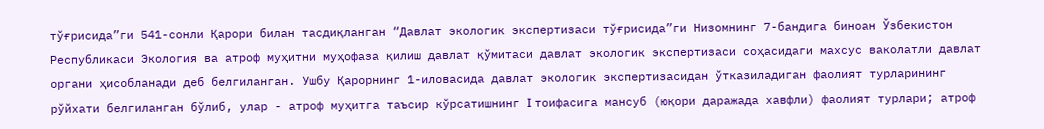тўғрисида”ги 541-сонли Қарори билан тасдиқланган “Давлат экологик экспертизаси тўғрисида”ги Низомнинг 7-бандига биноан Ўзбекистон Республикаси Экология ва атроф муҳитни муҳофаза қилиш давлат қўмитаси давлат экологик экспертизаси соҳасидаги махсус ваколатли давлат органи ҳисобланади деб белгиланган. Ушбу Қарорнинг 1-иловасида давлат экологик экспертизасидан ўтказиладиган фаолият турларининг рўйхати белгиланган бўлиб, улар - атроф муҳитга таъсир кўрсатишнинг I тоифасига мансуб (юқори даражада хавфли) фаолият турлари; атроф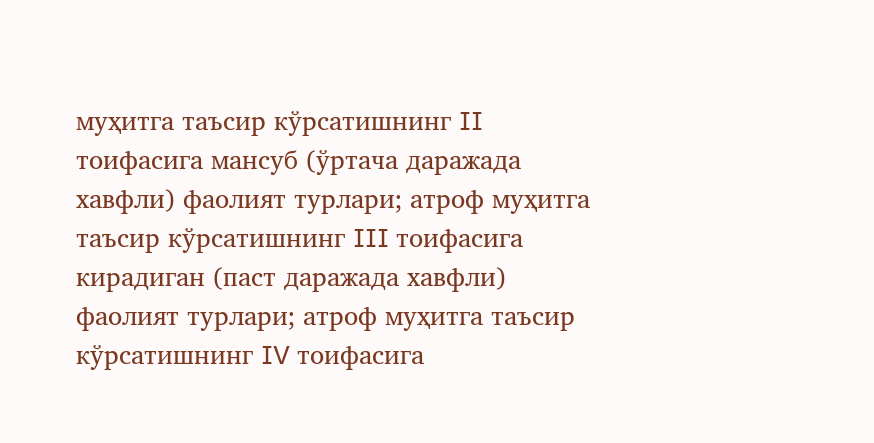муҳитга таъсир кўрсатишнинг II тоифасига мансуб (ўртача даражада хавфли) фаолият турлари; атроф муҳитга таъсир кўрсатишнинг III тоифасига кирадиган (паст даражада хавфли) фаолият турлари; атроф муҳитга таъсир кўрсатишнинг IV тоифасига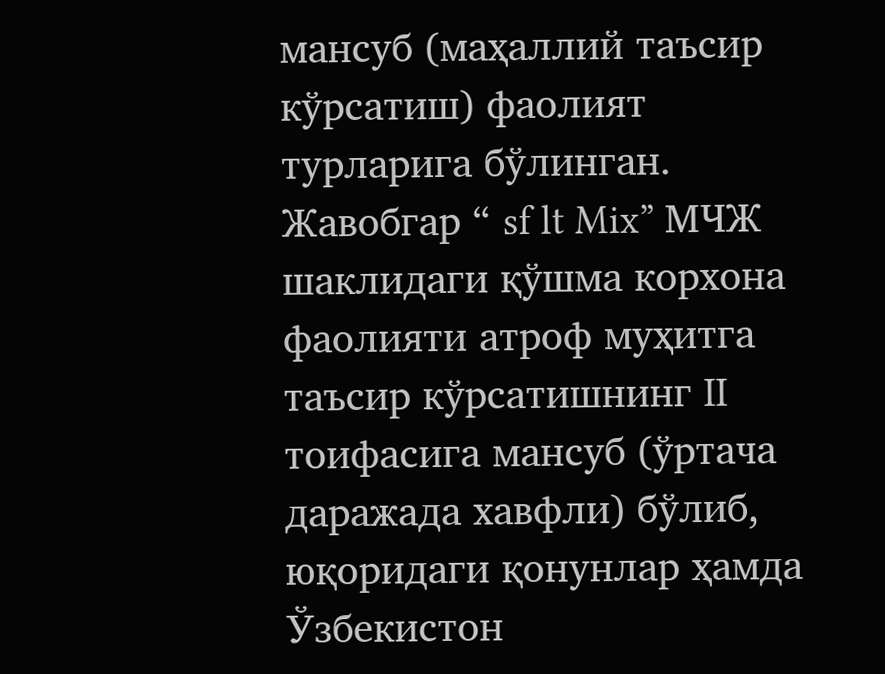мансуб (маҳаллий таъсир кўрсатиш) фаолият турларига бўлинган. Жавобгар “ sf lt Mix” МЧЖ шаклидаги қўшма корхона фаолияти атроф муҳитга таъсир кўрсатишнинг II тоифасига мансуб (ўртача даражада хавфли) бўлиб, юқоридаги қонунлар ҳамда Ўзбекистон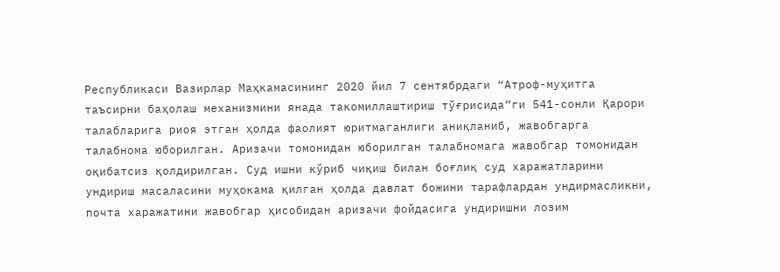Республикаси Вазирлар Маҳкамасининг 2020 йил 7 сентябрдаги “Атроф-муҳитга таъсирни баҳолаш механизмини янада такомиллаштириш тўғрисида”ги 541-сонли Қарори талабларига риоя этган ҳолда фаолият юритмаганлиги аниқланиб, жавобгарга талабнома юборилган. Аризачи томонидан юборилган талабномага жавобгар томонидан оқибатсиз қолдирилган. Суд ишни кўриб чиқиш билан боғлиқ суд харажатларини ундириш масаласини муҳокама қилган ҳолда давлат божини тарафлардан ундирмасликни, почта харажатини жавобгар ҳисобидан аризачи фойдасига ундиришни лозим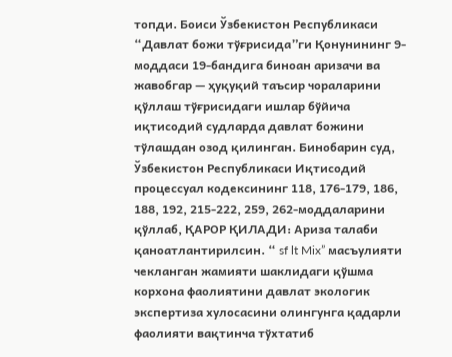топди. Боиси Ўзбекистон Республикаси “Давлат божи тўғрисида”ги Қонунининг 9-моддаси 19-бандига биноан аризачи ва жавобгар — ҳуқуқий таъсир чораларини қўллаш тўғрисидаги ишлар бўйича иқтисодий судларда давлат божини тўлашдан озод қилинган. Бинобарин суд, Ўзбекистон Республикаси Иқтисодий процессуал кодексининг 118, 176-179, 186, 188, 192, 215-222, 259, 262-моддаларини қўллаб, ҚАРОР ҚИЛАДИ: Ариза талаби қаноатлантирилсин. “ sf lt Mix” масъулияти чекланган жамияти шаклидаги қўшма корхона фаолиятини давлат экологик экспертиза хулосасини олингунга қадарли фаолияти вақтинча тўхтатиб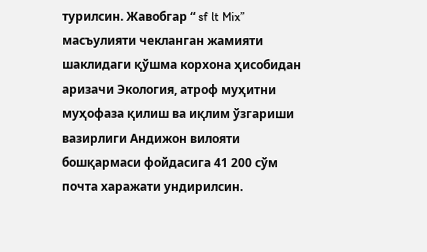турилсин. Жавобгар “ sf lt Mix” масъулияти чекланган жамияти шаклидаги қўшма корхона ҳисобидан аризачи Экология, атроф муҳитни муҳофаза қилиш ва иқлим ўзгариши вазирлиги Андижон вилояти бошқармаси фойдасига 41 200 сўм почта харажати ундирилсин.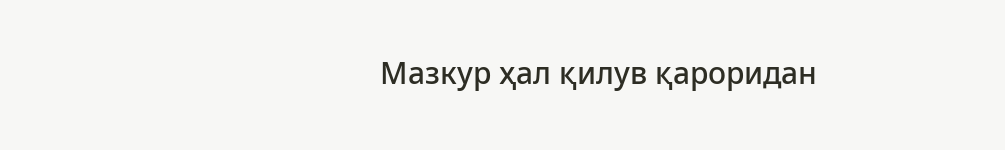Мазкур ҳал қилув қароридан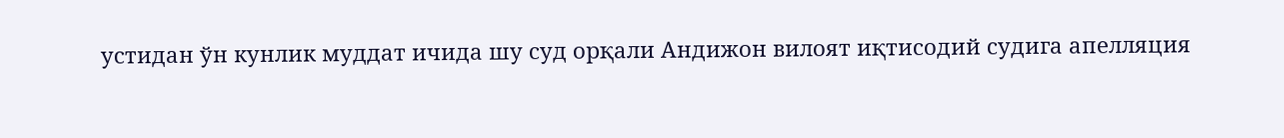устидан ўн кунлик муддат ичида шу суд орқали Андижон вилоят иқтисодий судига апелляция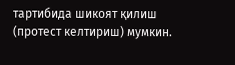тартибида шикоят қилиш (протест келтириш) мумкин.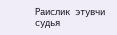Раислик этувчи судья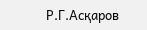Р.Г.Асқаров